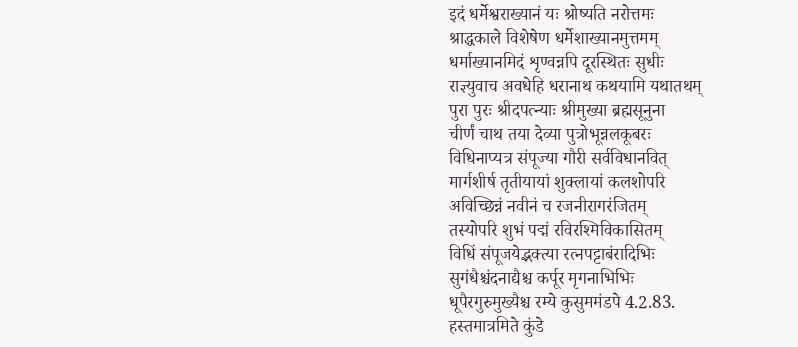इदं धर्मेश्वराख्यानं यः श्रोष्यति नरोत्तमः
श्राद्धकाले विशेषेण धर्मेशाख्यानमुत्तमम्
धर्माख्यानमिदं शृण्वन्नपि दूरस्थितः सुधीः
राज्ञ्युवाच अवधेहि धरानाथ कथयामि यथातथम्
पुरा पुरः श्रीदपत्न्याः श्रीमुख्या ब्रह्मसूनुना
चीर्णं चाथ तया देव्या पुत्रोभून्नलकूबरः
विधिनाप्यत्र संपूज्या गौरी सर्वविधानवित्
मार्गशीर्ष तृतीयायां शुक्लायां कलशोपरि
अविच्छिन्नं नवीनं च रजनीरागरंजितम्
तस्योपरि शुभं पद्मं रविरश्मिविकासितम्
विधिं संपूजयेद्भक्त्या रत्नपट्टाबंरादिभिः
सुगंधैश्चंदनाद्यैश्च कर्पूर मृगनाभिभिः
धूपैरगुरुमुख्यैश्च रम्ये कुसुममंडपे 4.2.83.
हस्तमात्रमिते कुंडे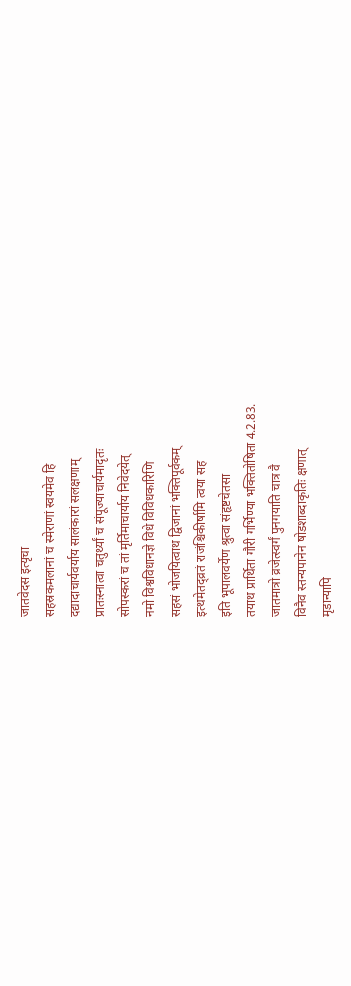जातवेदस इत्यृचा
सहस्रकमलानां च स्मेराणां स्वयमेव हि
दद्यादाचार्यवर्याय सालंकारां सलक्षणाम्
प्रातःस्नात्वा चतुर्थ्यां च संपूज्याचार्यमादृतः
सोपस्करां च तां मृर्तिमाचार्याय निवेदयेत्
नमो विश्वविधानज्ञे विधे विविधकारिणि
सहसं भोजयित्वाथ द्विजानां भक्तिपूर्वकम्
इत्थमेतद्व्रतं राजंश्चिकीर्षामि त्वया सह
इति भूपालवर्येण श्रुत्वा संहृष्टचेतसा
तयाथ प्रार्थिता गौरी गर्भिण्या भक्तितोषिता 4.2.83.
जातमात्रो व्रजेत्स्वर्गं पुनगयाति चात्र वै
विनैव स्तन्यपानेन षोडशाब्दाकृतिः क्षणात्
मृडान्यापि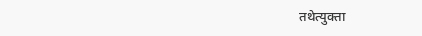तथेत्युक्ता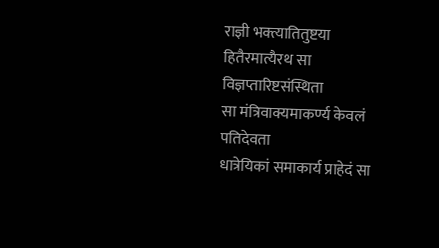राज्ञी भक्त्यातितुष्टया
हितैरमात्यैरथ सा विज्ञप्तारिष्टसंस्थिता
सा मंत्रिवाक्यमाकर्ण्य केवलं पतिदेवता
धात्रेयिकां समाकार्य प्राहेदं सा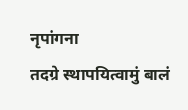नृपांगना
तदग्रे स्थापयित्वामुं बालं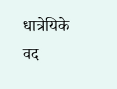धात्रेयिके वद